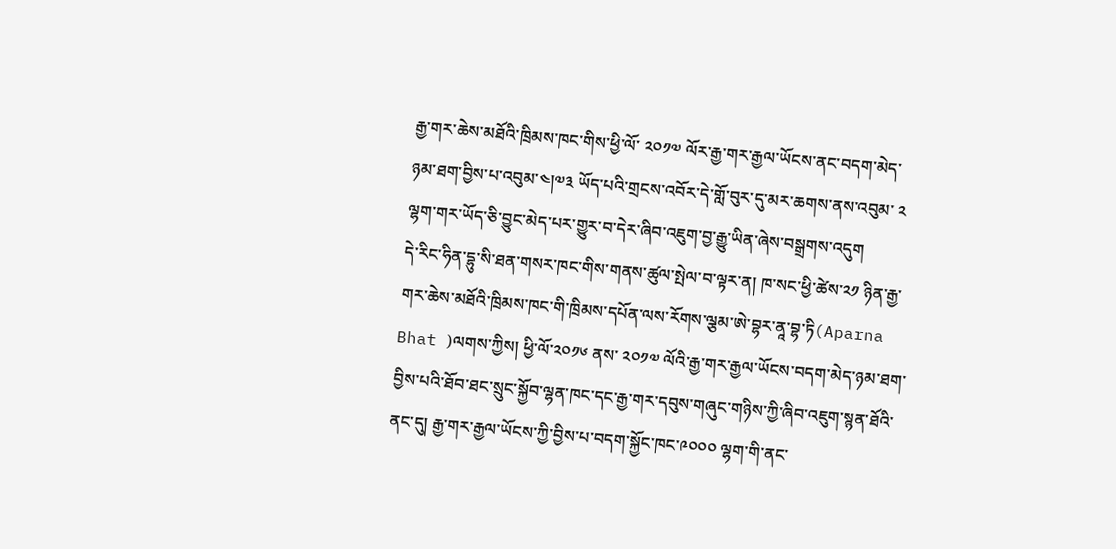རྒྱ་གར་ཆེས་མཐོའི་ཁྲིམས་ཁང་གིས་ཕྱི་ལོ་ ༢༠༡༧ ལོར་རྒྱ་གར་རྒྱལ་ཡོངས་ནང་བདག་མེད་ཉམ་ཐག་བྱིས་པ་འབུམ་༤།༧༣ ཡོད་པའི་གྲངས་འབོར་དེ་གློ་བུར་དུ་མར་ཆགས་ནས་འབུམ་ ༢ ལྷག་གར་ཡོད་ཅི་བྱུང་མེད་པར་གྱུར་བ་དེར་ཞིབ་འཇུག་བྱ་རྒྱུ་ཡིན་ཞེས་བསྒྲགས་འདུག
དེ་རིང་ཧིན་དྷུ་སི་ཐན་གསར་ཁང་གིས་གནས་ཚུལ་སྤེལ་བ་ལྟར་ན། ཁ་སང་ཕྱི་ཚེས་༢༡ ཉིན་རྒྱ་གར་ཆེས་མཐོའི་ཁྲིམས་ཁང་གི་ཁྲིམས་དཔོན་ལས་རོགས་ལྕམ་ཨེ་བྷར་ནཱ་བྷ་ཏི(Aparna Bhat )ལགས་ཀྱིས། ཕྱི་ལོ་༢༠༡༦ ནས་ ༢༠༡༧ ལོའི་རྒྱ་གར་རྒྱལ་ཡོངས་བདག་མེད་ཉམ་ཐག་བྱིས་པའི་ཐོབ་ཐང་སྲུང་སྐྱོབ་ལྷན་ཁང་དང་རྒྱ་གར་དབུས་གཞུང་གཉིས་ཀྱི་ཞིབ་འཇུག་སྙན་ཐོའི་ནང་དུ། རྒྱ་གར་རྒྱལ་ཡོངས་ཀྱི་བྱིས་པ་བདག་སྐྱོང་ཁང་༩༠༠༠ ལྷག་གི་ནང་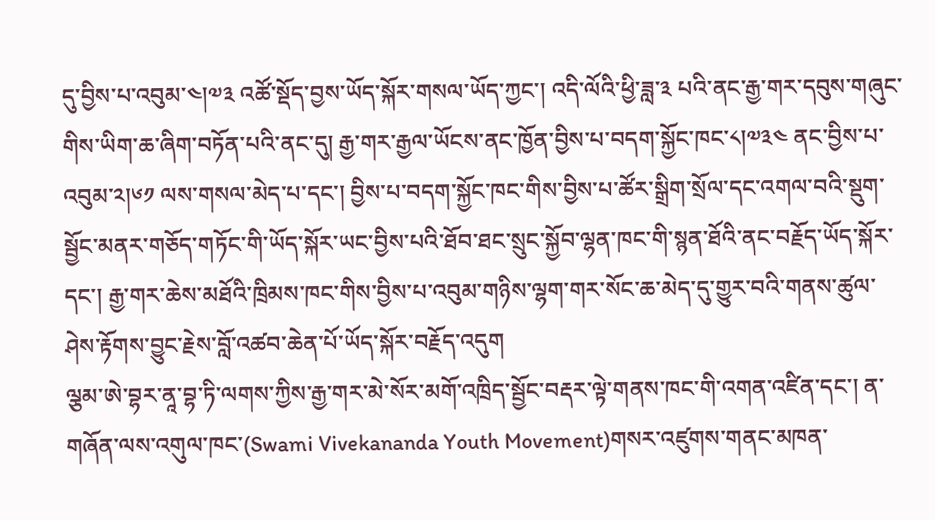དུ་བྱིས་པ་འབུམ་༤།༧༣ འཚོ་སྡོད་བྱས་ཡོད་སྐོར་གསལ་ཡོད་ཀྱང་། འདི་ལོའི་ཕྱི་ཟླ་༣ པའི་ནང་རྒྱ་གར་དབུས་གཞུང་གིས་ཡིག་ཆ་ཞིག་བཏོན་པའི་ནང་དུ། རྒྱ་གར་རྒྱལ་ཡོངས་ནང་ཁྱོན་བྱིས་པ་བདག་སྐྱོང་ཁང་༨།༧༣༤ ནང་བྱིས་པ་འབུམ་༢།༦༡ ལས་གསལ་མེད་པ་དང་། བྱིས་པ་བདག་སྐྱོང་ཁང་གིས་བྱིས་པ་ཚོར་སྒྲིག་སྲོལ་དང་འགལ་བའི་སྡུག་སྦྱོང་མནར་གཅོད་གཏོང་གི་ཡོད་སྐོར་ཡང་བྱིས་པའི་ཐོབ་ཐང་སྲུང་སྐྱོབ་ལྷན་ཁང་གི་སྙན་ཐོའི་ནང་བརྗོད་ཡོད་སྐོར་དང་། རྒྱ་གར་ཆེས་མཐོའི་ཁྲིམས་ཁང་གིས་བྱིས་པ་འབུམ་གཉིས་ལྷག་གར་སོང་ཆ་མེད་དུ་གྱུར་བའི་གནས་ཚུལ་ཤེས་རྟོགས་བྱུང་རྗེས་བློ་འཚབ་ཆེན་པོ་ཡོད་སྐོར་བརྗོད་འདུག
ལྕམ་ཨེ་བྷར་ནཱ་བྷ་ཏི་ལགས་ཀྱིས་རྒྱ་གར་མེ་སོར་མགོ་འཁྲིད་སྦྱོང་བརྡར་ལྟེ་གནས་ཁང་གི་འགན་འཛིན་དང་། ན་གཞོན་ལས་འགུལ་ཁང་(Swami Vivekananda Youth Movement)གསར་འཛུགས་གནང་མཁན་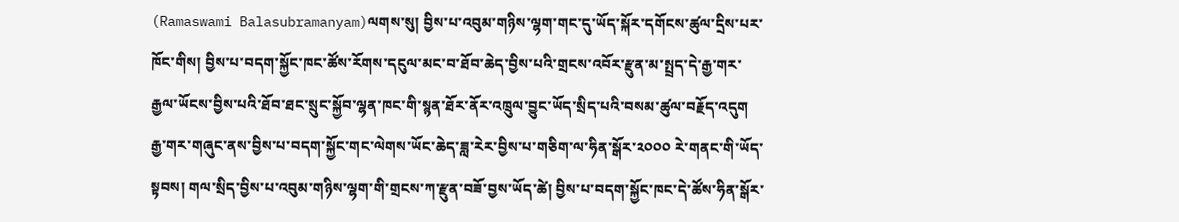(Ramaswami Balasubramanyam)ལགས་སུ། བྱིས་པ་འབུམ་གཉིས་ལྷག་གང་དུ་ཡོད་སྐོར་དགོངས་ཚུལ་དྲིས་པར་ཁོང་གིས། བྱིས་པ་བདག་སྐྱོང་ཁང་ཚོས་རོགས་དངུལ་མང་བ་ཐོབ་ཆེད་བྱིས་པའི་གྲངས་འབོར་རྫུན་མ་སྤྲད་དེ་རྒྱ་གར་རྒྱལ་ཡོངས་བྱིས་པའི་ཐོབ་ཐང་སྲུང་སྐྱོབ་ལྷན་ཁང་གི་སྙན་ཐོར་ནོར་འཁྲུལ་བྱུང་ཡོད་སྲིད་པའི་བསམ་ཚུལ་བརྗོད་འདུག
རྒྱ་གར་གཞུང་ནས་བྱིས་པ་བདག་སྐྱོང་གང་ལེགས་ཡོང་ཆེད་ཟླ་རེར་བྱིས་པ་གཅིག་ལ་ཧིན་སྒོར་༢༠༠༠ རེ་གནང་གི་ཡོད་སྟབས། གལ་སྲིད་བྱིས་པ་འབུམ་གཉིས་ལྷག་གི་གྲངས་ཀ་རྫུན་བཟོ་བྱས་ཡོད་ཚེ། བྱིས་པ་བདག་སྐྱོང་ཁང་དེ་ཚོས་ཧིན་སྒོར་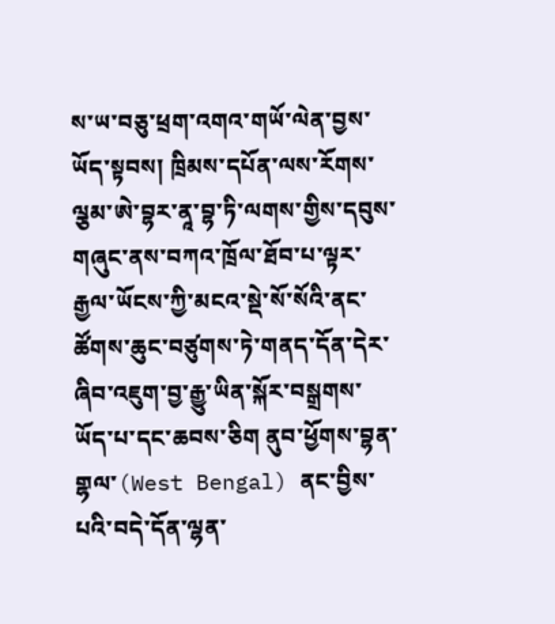ས་ཡ་བཅུ་ཕྲག་འགའ་གཡོ་ལེན་བྱས་ཡོད་སྟབས། ཁྲིམས་དཔོན་ལས་རོགས་ལྕམ་ཨེ་བྷར་ནཱ་བྷ་ཏི་ལགས་གྱིས་དབུས་གཞུང་ནས་བཀའ་ཁྲོལ་ཐོབ་པ་ལྟར་རྒྱལ་ཡོངས་ཀྱི་མངའ་སྡེ་སོ་སོའི་ནང་ཚོགས་ཆུང་བཙུགས་ཏེ་གནད་དོན་དེར་ཞིབ་འཇུག་བྱ་རྒྱུ་ཡིན་སྐོར་བསྒྲགས་ཡོད་པ་དང་ཆབས་ཅིག ནུབ་ཕྱོགས་བྷན་གྷལ་(West Bengal) ནང་བྱིས་པའི་བདེ་དོན་ལྷན་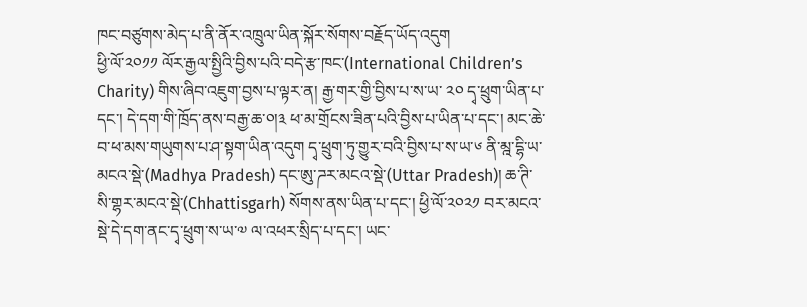ཁང་བཙུགས་མེད་པ་ནི་ནོར་འཁྲུལ་ཡིན་སྐོར་སོགས་བརྗོད་ཡོད་འདུག
ཕྱི་ལོ་༢༠༡༡ ལོར་རྒྱལ་སྤྱིའི་བྱིས་པའི་བདེ་རྩ་ཁང་(International Children’s Charity) གིས་ཞིབ་འཇུག་བྱས་པ་ལྟར་ན། རྒྱ་གར་གྱི་བྱིས་པ་ས་ཡ་ ༢༠ དྭ་ཕྲུག་ཡིན་པ་དང་། དེ་དག་གི་ཁྲོད་ནས་བརྒྱ་ཆ་༠།༣ ཕ་མ་གྲོངས་ཟིན་པའི་བྱིས་པ་ཡིན་པ་དང་། མང་ཆེ་བ་ཕ་མས་གཡུགས་པ་ཤ་སྟག་ཡིན་འདུག དྭ་ཕྲུག་ཏུ་གྱུར་བའི་བྱིས་པ་ས་ཡ་༦ ནི་མྰ་དྷི་ཡ་མངའ་སྡེ་(Madhya Pradesh) དང་ཨུ་ཌར་མངའ་སྡེ་(Uttar Pradesh)། ཆ་ཊི་སི་གྷར་མངའ་སྡེ་(Chhattisgarh) སོགས་ནས་ཡིན་པ་དང་། ཕྱི་ལོ་༢༠༢༡ བར་མངའ་སྡེ་དེ་དག་ནང་དྭ་ཕྲུག་ས་ཡ་༧ ལ་འཕར་སྲིད་པ་དང་། ཡང་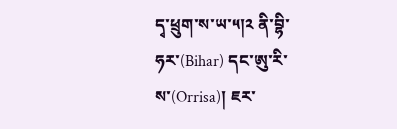དྭ་ཕྲུག་ས་ཡ་༥།༢ ནི་བྷི་ཧར་(Bihar) དང་ཨུ་རི་ས་(Orrisa)། ཇར་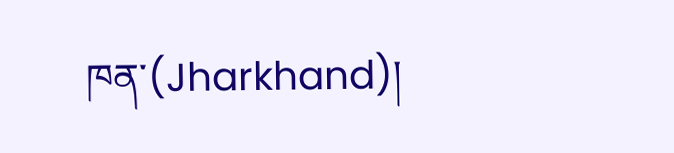ཁན་(Jharkhand)།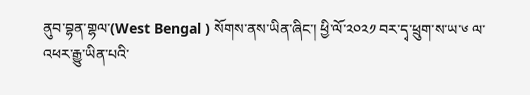ནུབ་བྷན་གྷལ་(West Bengal ) སོགས་ནས་ཡིན་ཞིང་། ཕྱི་ལོ་༢༠༢༡ བར་དྭ་ཕྲུག་ས་ཡ་༦ ལ་འཕར་རྒྱུ་ཡིན་པའི་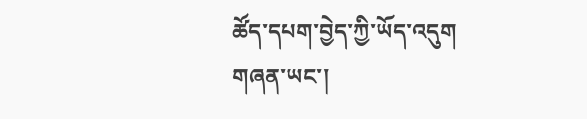ཚོད་དཔག་བྱེད་ཀྱི་ཡོད་འདུག
གཞན་ཡང་།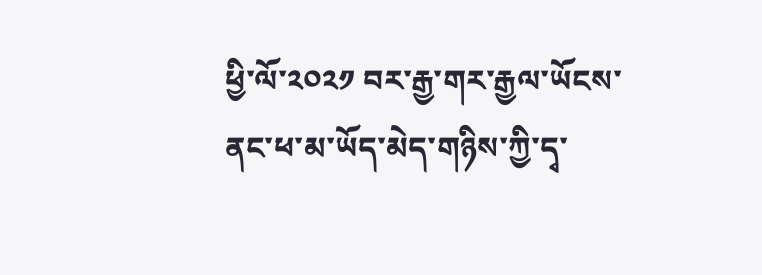ཕྱི་ལོ་༢༠༢༡ བར་རྒྱ་གར་རྒྱལ་ཡོངས་ནང་ཕ་མ་ཡོད་མེད་གཉིས་ཀྱི་དྭ་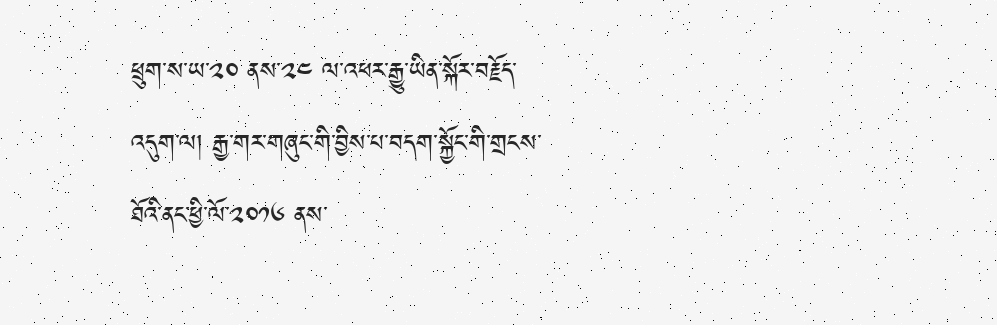ཕྲུག་ས་ཡ་༢༠ ནས་༢༤ ལ་འཕར་རྒྱུ་ཡིན་སྐོར་བརྗོད་འདུག་ལ། རྒྱ་གར་གཞུང་གི་བྱིས་པ་བདག་སྐྱོང་གི་གྲངས་ཐོའི་ནང་ཕྱི་ལོ་༢༠༡༦ ནས་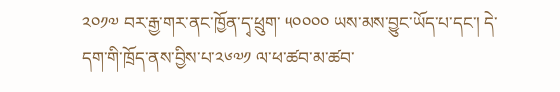༢༠༡༧ བར་རྒྱ་གར་ནང་ཁྱོན་དྭ་ཕྲུག་ ༥༠༠༠༠ ཡས་མས་བྱུང་ཡོད་པ་དང་། དེ་དག་གི་ཁྲོད་ནས་བྱིས་པ་༢༦༧༡ ལ་ཕ་ཚབ་མ་ཚབ་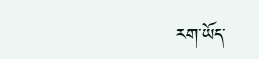རག་ཡོད་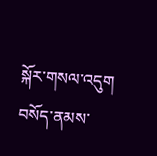སྐོར་གསལ་འདུག
བསོད་ནམས་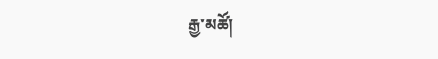རྒྱ་མཚོ།